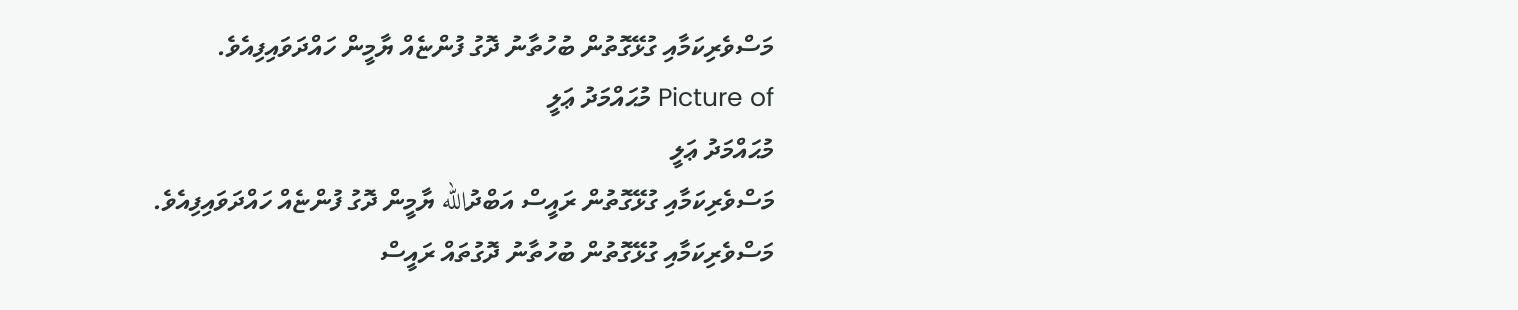މަސްވެރިކަމާއި ގުޅޭގޮތުން ބުހުތާނު ދޮގު ފުންޏެއް ޔާމީން ހައްދަވައިފިއެވެ.
Picture of މުޙައްމަދު ޢަލީ
މުޙައްމަދު ޢަލީ
މަސްވެރިކަމާއި ގުޅޭގޮތުން ރައީސް އަބްދުالله ޔާމީން ދޮގު ފުންޏެއް ހައްދަވައިފިއެވެ.
މަސްވެރިކަމާއި ގުޅޭގޮތުން ބުހުތާނު ދޮގުތައް ރައީސް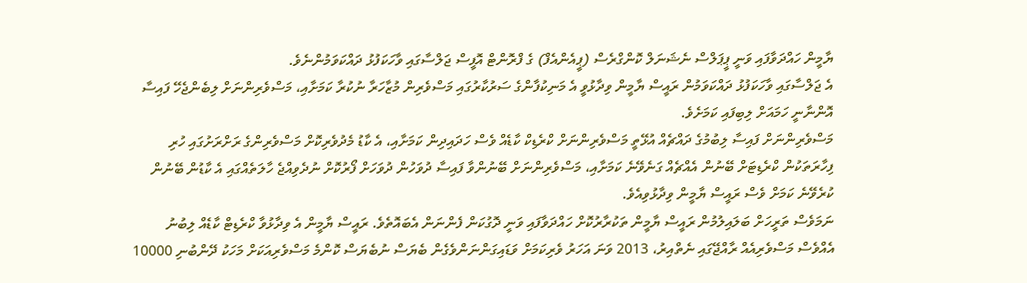ޔާމީން ހައްދަވާފައި ވަނީ ޕީޕަލްސް ނެޝަނަލް ކޮންގްރެސް (ޕީއެންއެފް) ގެ ފްރޮންޓް އޮފީސް ޖަލްސާގައި ވާހަކަފުޅު ދައްކަވަމުންނެވެ.
އެ ޖަލްސާގައި ވާހަކަފުޅު ދައްކަވަމުން ރައީސް ޔާމީން ވިދާޅުވީ އެ މަނިކުފާންގެ ސަރުކާރުގައި މަސްވެރިން މުޒާހަރާ ނުކުރާ ކަމަށާއި، މަސްވެރިންނަށް ލިބެންޖެހޭ ފައިސާ އޮންނާނީ ހަމައަށް ލިބިފައި ކަމަށެވެ.
މަސްވެރިންނަށް ފައިސާ ލިބުމުގެ ދައްޗެއް އުޅޭތީ މަސްވެރިންނަށް ކްރެޑިކް ކާޑެއް ވެސް ހަދައިދިން ކަމަށާއި، އެ ކާޑު މެދުވެރިކޮށް މަސްވެރިންގެ ރަށްރަށުގައި ހުރި ފިހާރަތަކުން ކްރެޑިޓަށް ބޭނުން އެއްޗެއް ގަނެވޭނެ ކަމަށާއި، މަސްވެރިންނަށް ބޭނުންވާ ފައިސާ ދުވަހުން ދުވަހަށް ފޯރުކޮށް ނުދެވިއްޖެ ހާލަތެއްގައި އެ ކާޑުން ބޭނުން ކުރެވޭނެ ކަމަށް ވެސް ރައީސް ޔާމީން ވިދާޅުވިއެވެ.
ނަމަވެސް ތަރީހަށް ބަލައިލުމުން ރައީސް ޔާމީން ތަކުރާރުކޮށް ހައްދަވާފައި ވަނީ ދޮގުކަން ފެންނަން އެބައޮތެވެ. ރައީސް ޔާމީން އެ ވިދާޅުވާ ކްރެޑިޓް ކާޑެއް ލިބުނު އެއްވެސް މަސްވެރިއެއް ރާއްޖޭގައި ނެތްއިރު، 2013 ވަނަ އަހަރު ވެރިކަމަށް ވަޑައިގަންނަންވެގެން ބެޔަސް ނުބެޔަސް ކޮންމެ މަސްވެރިއަކަށް މަހަކު ދޭންބުނި 10000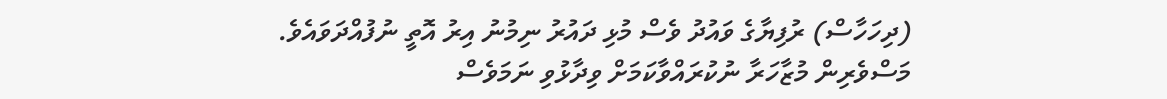(ދިހަހާސް) ރުފިޔާގެ ވައުދު ވެސް މުޅި ދައުރު ނިމުނު އިރު އޮތީ ނުފުއްދަވައެވެ.
މަސްވެރިން މުޒާހަރާ ނުކުރައްވާކަމަށް ވިދާޅުވި ނަމަވެސް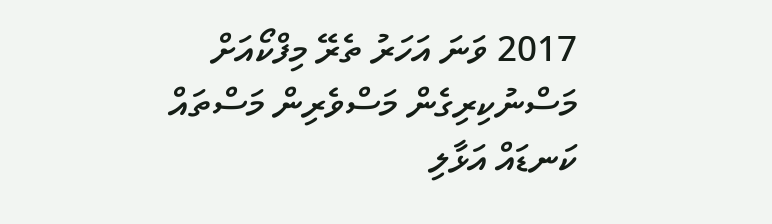2017 ވަނަ އަހަރު ތެރޭ މިފްކޯއަށް މަސްނުކިރިގެން މަސްވެރިން މަސްތައް ކަނޑައް އަޅާލި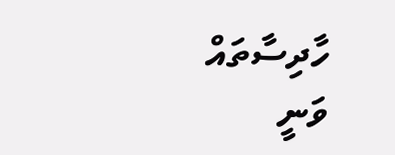ހާދިސާތައް ވަނީ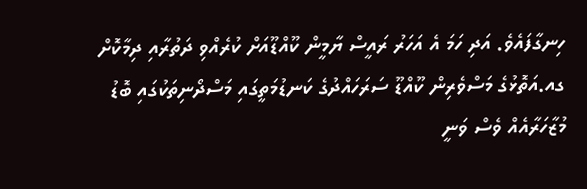ހިނގާފައެވެ. އަދި ހަމަ އެ އަހަރު ރައީސް ޔާމީން ކޫއްޑޫއަށް ކުރެއްވި ދަތުރާއި ދިމާކޮށް ގއ.އަތޮޅުގެ މަސްވެރިން ކޫއްޑޫ ސަރަހައްދުގެ ކަނޑުމަތީގައި މަސްދޯނިތަކުގައި ބޮޑު މުޒާހަރާއެއް ވެސް ވަނީ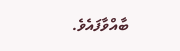ބާއްވާފައެވެ.